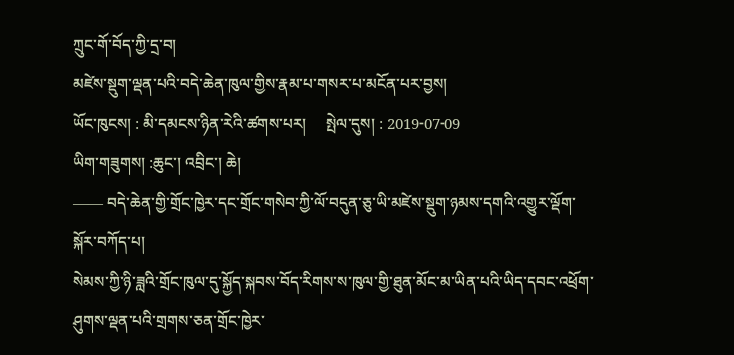ཀྲུང་གོ་བོད་ཀྱི་དྲ་བ།
མཛེས་སྡུག་ལྡན་པའི་བདེ་ཆེན་ཁུལ་གྱིས་རྣམ་པ་གསར་པ་མངོན་པར་བྱས།
ཡོང་ཁུངས། : མི་དམངས་ཉིན་རེའི་ཚགས་པར།     སྤེལ་དུས། : 2019-07-09
ཡིག་གཟུགས། :ཆུང་། འབྲིང་། ཆེ།
—— བདེ་ཆེན་གྱི་གྲོང་ཁྱེར་དང་གྲོང་གསེབ་ཀྱི་ལོ་བདུན་ཅུ་ཡི་མཛེས་སྡུག་ཉམས་དགའི་འགྱུར་ལྡོག་སྐོར་བཀོད་པ།
སེམས་ཀྱི་ཉི་ཟླའི་གྲོང་ཁུལ་དུ་སྐྱོད་སྐབས་བོད་རིགས་ས་ཁུལ་གྱི་ཐུན་མོང་མ་ཡིན་པའི་ཡིད་དབང་འཕྲོག་ཤུགས་ལྡན་པའི་གྲགས་ཅན་གྲོང་ཁྱེར་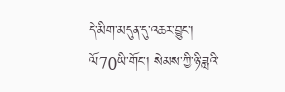དེ་མིག་མདུན་དུ་འཆར་བྱུང་།
ལོ70ཡི་གོང་། སེམས་ཀྱི་ཉི་ཟླའི་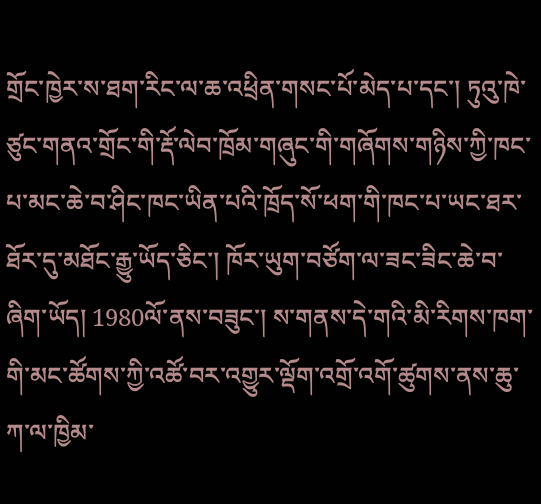གྲོང་ཁྱེར་ས་ཐག་རིང་ལ་ཆ་འཕྲིན་གསང་པོ་མེད་པ་དང་། ཏུའུ་ཁེ་ཙུང་གནའ་གྲོང་གི་རྡོ་ལེབ་ཁྲོམ་གཞུང་གི་གཞོགས་གཉིས་ཀྱི་ཁང་པ་མང་ཆེ་བ་ཤིང་ཁང་ཡིན་པའི་ཁྲོད་སོ་ཕག་གི་ཁང་པ་ཡང་ཐར་ཐོར་དུ་མཐོང་རྒྱུ་ཡོད་ཅིང་། ཁོར་ཡུག་བཙོག་ལ་ཟང་ཟིང་ཆེ་བ་ཞིག་ཡོད། 1980ལོ་ནས་བཟུང་། ས་གནས་དེ་གའི་མི་རིགས་ཁག་གི་མང་ཚོགས་ཀྱི་འཚོ་བར་འགྱུར་ལྡོག་འགྲོ་འགོ་ཚུགས་ནས་ཆུ་ཀ་ལ་ཁྱིམ་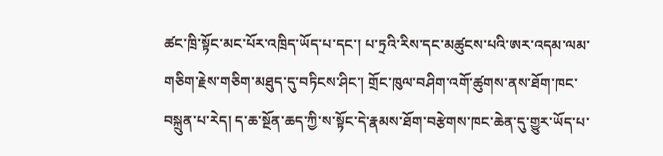ཚང་ཁྲི་སྟོང་མང་པོར་འཁྲིད་ཡོད་པ་དང་། པ་ཏྲའི་རིས་དང་མཚུངས་པའི་ཨར་འདམ་ལམ་གཅིག་རྗེས་གཅིག་མཐུད་དུ་བཏིངས་ཤིང་། གྲོང་ཁུལ་བཤིག་འགོ་ཚུགས་ནས་ཐོག་ཁང་བསྐྲུན་པ་རེད། ད་ཆ་སྔོན་ཆད་ཀྱི་ས་སྟོང་དེ་རྣམས་ཐོག་བརྩེགས་ཁང་ཆེན་དུ་གྱུར་ཡོད་པ་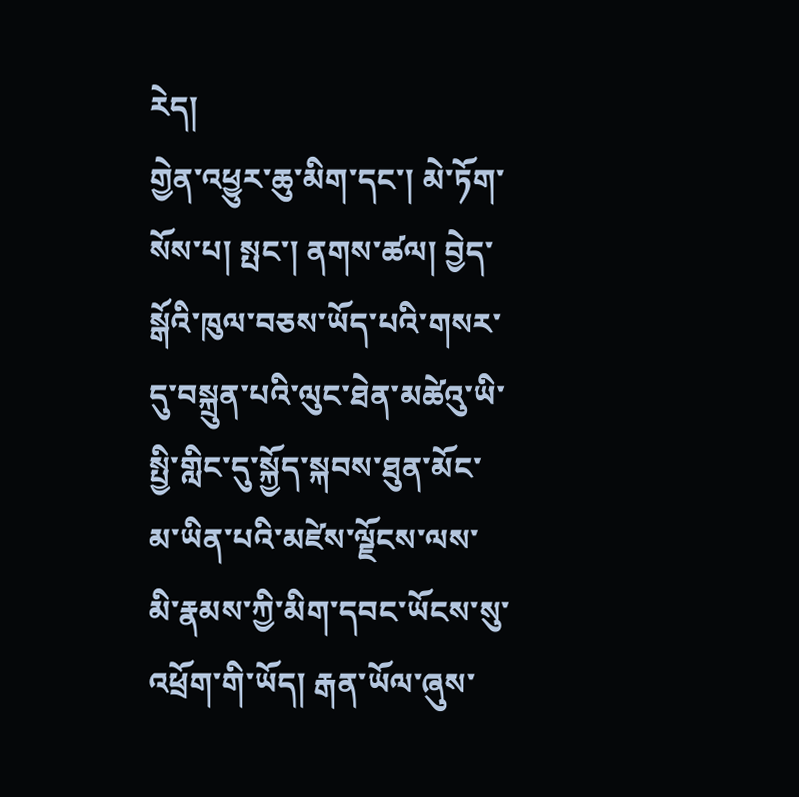རེད།
གྱེན་འཕྱུར་ཆུ་མིག་དང་། མེ་ཏོག་སོས་པ། སྤང་། ནགས་ཚལ། བྱེད་སྒོའི་ཁུལ་བཅས་ཡོད་པའི་གསར་དུ་བསྐྲུན་པའི་ལུང་ཐེན་མཚེའུ་ཡི་སྤྱི་གླིང་དུ་སྐྱོད་སྐབས་ཐུན་མོང་མ་ཡིན་པའི་མཛེས་ལྗོངས་ལས་མི་རྣམས་ཀྱི་མིག་དབང་ཡོངས་སུ་འཕྲོག་གི་ཡོད། རྒན་ཡོལ་ཞུས་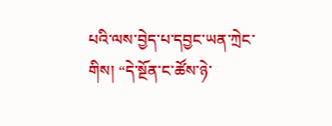པའི་ལས་བྱེད་པ་དབྱང་ཡན་ཀྲེང་གིས། “དེ་སྔོན་ང་ཚོས་ཉེ་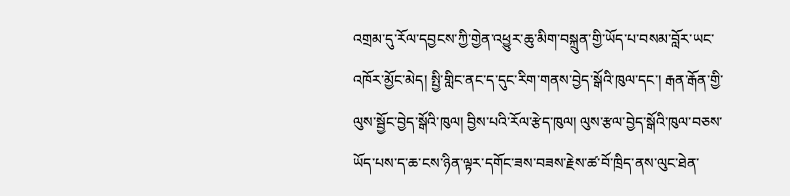འགྲམ་དུ་རོལ་དབྱངས་ཀྱི་གྱེན་འཕྱུར་ཆུ་མིག་བསྐྲུན་གྱི་ཡོད་པ་བསམ་བློར་ཡང་འཁོར་མྱོང་མེད། སྤྱི་གླིང་ནང་ད་དུང་རིག་གནས་བྱེད་སྒོའི་ཁུལ་དང་། རྒན་རྒོན་གྱི་ལུས་སྦྱོང་བྱེད་སྒོའི་ཁུལ། བྱིས་པའི་རོལ་རྩེད་ཁུལ། ལུས་རྩལ་བྱེད་སྒོའི་ཁུལ་བཅས་ཡོད་པས་ད་ཆ་ངས་ཉིན་ལྟར་དགོང་ཟས་བཟས་རྗེས་ཚ་བོ་ཁྲིད་ནས་ལུང་ཐེན་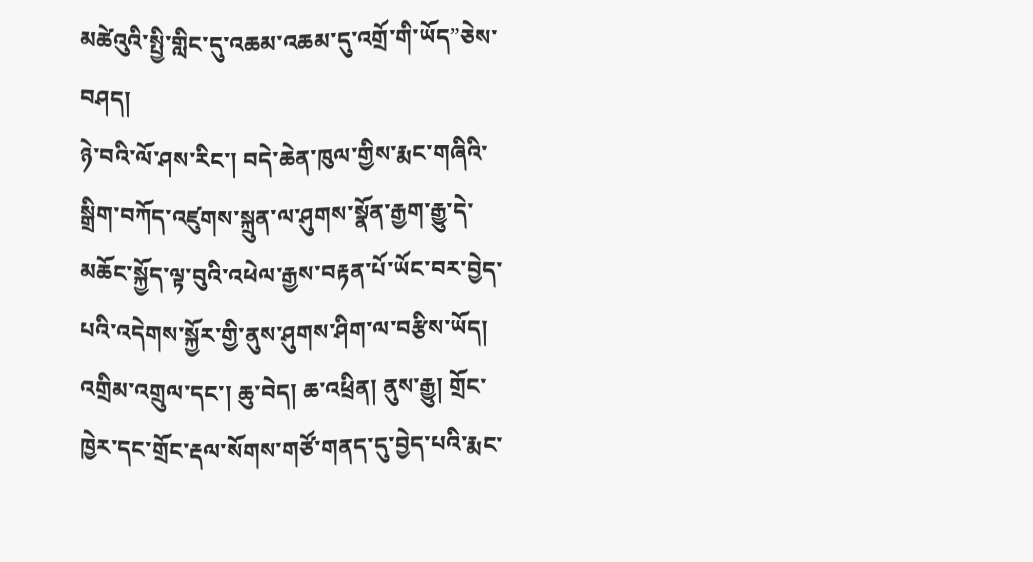མཚེའུའི་སྤྱི་གླིང་དུ་འཆམ་འཆམ་དུ་འགྲོ་གི་ཡོད”ཅེས་བཤད།
ཉེ་བའི་ལོ་ཤས་རིང་། བདེ་ཆེན་ཁུལ་གྱིས་རྨང་གཞིའི་སྒྲིག་བཀོད་འཛུགས་སྐྲུན་ལ་ཤུགས་སྣོན་རྒྱག་རྒྱུ་དེ་མཆོང་སྐྱོད་ལྟ་བུའི་འཕེལ་རྒྱས་བརྟན་པོ་ཡོང་བར་བྱེད་པའི་འདེགས་སྐྱོར་གྱི་ནུས་ཤུགས་ཤིག་ལ་བརྩིས་ཡོད། འགྲིམ་འགྲུལ་དང་། ཆུ་བེད། ཆ་འཕྲིན། ནུས་རྒྱུ། གྲོང་ཁྱེར་དང་གྲོང་རྡལ་སོགས་གཙོ་གནད་དུ་བྱེད་པའི་རྨང་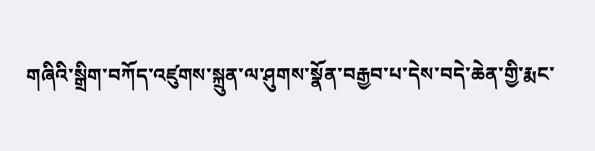གཞིའི་སྒྲིག་བཀོད་འཛུགས་སྐྲུན་ལ་ཤུགས་སྣོན་བརྒྱབ་པ་དེས་བདེ་ཆེན་གྱི་རྨང་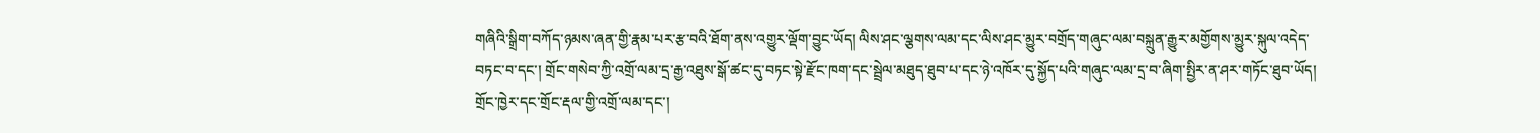གཞིའི་སྒྲིག་བཀོད་ཉམས་ཞན་གྱི་རྣམ་པར་རྩ་བའི་ཐོག་ནས་འགྱུར་ལྡོག་བྱུང་ཡོད། ལིས་ཤང་ལྕགས་ལམ་དང་ལིས་ཤང་མྱུར་བགྲོད་གཞུང་ལམ་བསྐྲུན་རྒྱུར་མགྱོགས་མྱུར་སྐུལ་འདེད་བཏང་བ་དང་། གྲོང་གསེབ་ཀྱི་འགྲོ་ལམ་དྲ་རྒྱ་འཐུས་སྒོ་ཚང་དུ་བཏང་སྟེ་རྫོང་ཁག་དང་སྦྲེལ་མཐུད་ཐུབ་པ་དང་ཉེ་འཁོར་དུ་སྐྱོད་པའི་གཞུང་ལམ་དྲ་བ་ཞིག་སྤྱིར་ན་ཤར་གཏོང་ཐུབ་ཡོད། གྲོང་ཁྱེར་དང་གྲོང་རྡལ་གྱི་འགྲོ་ལམ་དང་།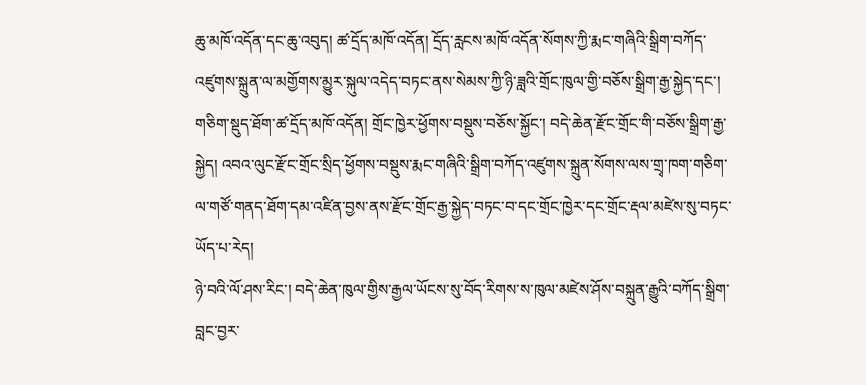ཆུ་མཁོ་འདོན་དང་ཆུ་འབུད། ཚ་དྲོད་མཁོ་འདོན། དྲོད་རླངས་མཁོ་འདོན་སོགས་ཀྱི་རྨང་གཞིའི་སྒྲིག་བཀོད་འཛུགས་སྐྲུན་ལ་མགྱོགས་མྱུར་སྐུལ་འདེད་བཏང་ནས་སེམས་ཀྱི་ཉི་ཟླའི་གྲོང་ཁུལ་གྱི་བཅོས་སྒྲིག་རྒྱ་སྐྱེད་དང་། གཅིག་སྡུད་ཐོག་ཚ་དྲོད་མཁོ་འདོན། གྲོང་ཁྱེར་ཕྱོགས་བསྡུས་བཅོས་སྐྱོང་། བདེ་ཆེན་རྫོང་གྲོང་གི་བཅོས་སྒྲིག་རྒྱ་སྐྱེད། འབའ་ལུང་རྫོང་གྲོང་སྲིད་ཕྱོགས་བསྡུས་རྨང་གཞིའི་སྒྲིག་བཀོད་འཛུགས་སྐྲུན་སོགས་ལས་གྲྭ་ཁག་གཅིག་ལ་གཙོ་གནད་ཐོག་དམ་འཛིན་བྱས་ནས་རྫོང་གྲོང་རྒྱ་སྐྱེད་བཏང་བ་དང་གྲོང་ཁྱེར་དང་གྲོང་རྡལ་མཛེས་སུ་བཏང་ཡོད་པ་རེད།
ཉེ་བའི་ལོ་ཤས་རིང་། བདེ་ཆེན་ཁུལ་གྱིས་རྒྱལ་ཡོངས་སུ་བོད་རིགས་ས་ཁུལ་མཛེས་ཤོས་བསྐྲུན་རྒྱུའི་བཀོད་སྒྲིག་བླང་བྱར་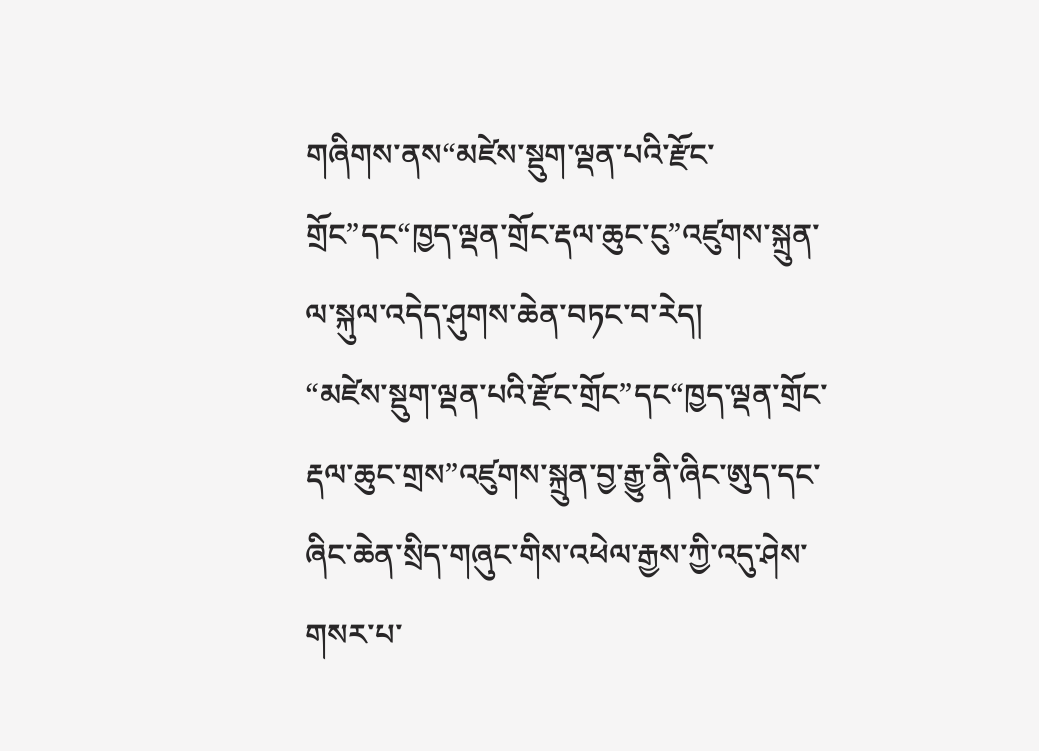གཞིགས་ནས“མཛེས་སྡུག་ལྡན་པའི་རྫོང་གྲོང”དང“ཁྱད་ལྡན་གྲོང་རྡལ་ཆུང་ངུ”འཛུགས་སྐྲུན་ལ་སྐུལ་འདེད་ཤུགས་ཆེན་བཏང་བ་རེད།
“མཛེས་སྡུག་ལྡན་པའི་རྫོང་གྲོང”དང“ཁྱད་ལྡན་གྲོང་རྡལ་ཆུང་གྲས”འཛུགས་སྐྲུན་བྱ་རྒྱུ་ནི་ཞིང་ཨུད་དང་ཞིང་ཆེན་སྲིད་གཞུང་གིས་འཕེལ་རྒྱས་ཀྱི་འདུ་ཤེས་གསར་པ་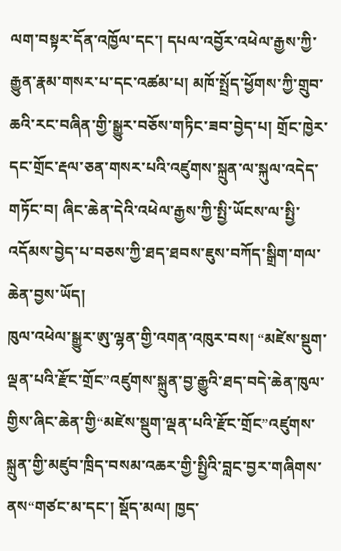ལག་བསྟར་དོན་འཁྱོལ་དང་། དཔལ་འབྱོར་འཕེལ་རྒྱས་ཀྱི་རྒྱུན་རྣམ་གསར་པ་དང་འཚམ་པ། མཁོ་སྤྲོད་ཕྱོགས་ཀྱི་གྲུབ་ཆའི་རང་བཞིན་གྱི་སྒྱུར་བཅོས་གཏིང་ཟབ་བྱེད་པ། གྲོང་ཁྱེར་དང་གྲོང་རྡལ་ཅན་གསར་པའི་འཛུགས་སྐྲུན་ལ་སྐུལ་འདེད་གཏོང་བ། ཞིང་ཆེན་དེའི་འཕེལ་རྒྱས་ཀྱི་སྤྱི་ཡོངས་ལ་སྤྱི་འདོམས་བྱེད་པ་བཅས་ཀྱི་ཐད་ཐབས་ཇུས་བཀོད་སྒྲིག་གལ་ཆེན་བྱས་ཡོད།
ཁུལ་འཕེལ་སྒྱུར་ཨུ་ལྷན་གྱི་འགན་འཁུར་བས། “མཛེས་སྡུག་ལྡན་པའི་རྫོང་གྲོང”འཛུགས་སྐྲུན་བྱ་རྒྱུའི་ཐད་བདེ་ཆེན་ཁུལ་གྱིས་ཞིང་ཆེན་གྱི“མཛེས་སྡུག་ལྡན་པའི་རྫོང་གྲོང”འཛུགས་སྐྲུན་གྱི་མཛུབ་ཁྲིད་བསམ་འཆར་གྱི་སྤྱིའི་བླང་བྱར་གཞིགས་ནས“གཙང་མ་དང་། སྡོད་མལ། ཁྱད་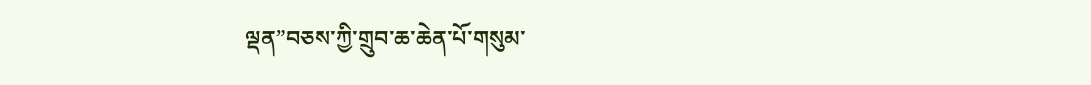ལྡན”བཅས་ཀྱི་གྲུབ་ཆ་ཆེན་པོ་གསུམ་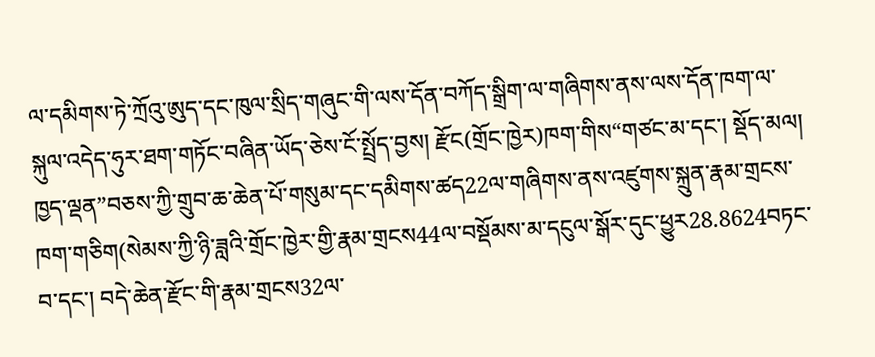ལ་དམིགས་ཏེ་ཀྲོའུ་ཨུད་དང་ཁུལ་སྲིད་གཞུང་གི་ལས་དོན་བཀོད་སྒྲིག་ལ་གཞིགས་ནས་ལས་དོན་ཁག་ལ་སྐུལ་འདེད་ཧུར་ཐག་གཏོང་བཞིན་ཡོད་ཅེས་ངོ་སྤྲོད་བྱས། རྫོང(གྲོང་ཁྱེར)ཁག་གིས“གཙང་མ་དང་། སྡོད་མལ། ཁྱད་ལྡན”བཅས་ཀྱི་གྲུབ་ཆ་ཆེན་པོ་གསུམ་དང་དམིགས་ཚད22ལ་གཞིགས་ནས་འཛུགས་སྐྲུན་རྣམ་གྲངས་ཁག་གཅིག(སེམས་ཀྱི་ཉི་ཟླའི་གྲོང་ཁྱེར་གྱི་རྣམ་གྲངས44ལ་བསྡོམས་མ་དངུལ་སྒོར་དུང་ཕྱུར28.8624བཏང་བ་དང་། བདེ་ཆེན་རྫོང་གི་རྣམ་གྲངས32ལ་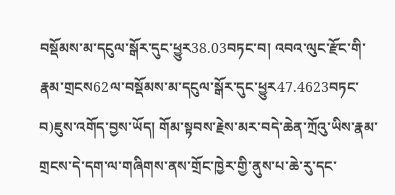བསྡོམས་མ་དངུལ་སྒོར་དུང་ཕྱུར38.03བཏང་བ། འབའ་ལུང་རྫོང་གི་རྣམ་གྲངས62ལ་བསྡོམས་མ་དངུལ་སྒོར་དུང་ཕྱུར47.4623བཏང་བ)ཇུས་འགོད་བྱས་ཡོད། གོམ་སྟབས་རྗེས་མར་བདེ་ཆེན་ཀྲོའུ་ཡིས་རྣམ་གྲངས་དེ་དག་ལ་གཞིགས་ནས་གྲོང་ཁྱེར་གྱི་ནུས་པ་ཆེ་རུ་དང་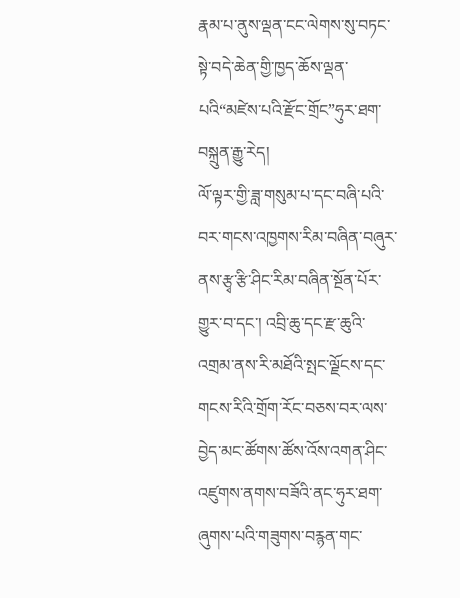རྣམ་པ་ནུས་ལྡན་ངང་ལེགས་སུ་བཏང་སྟེ་བདེ་ཆེན་གྱི་ཁྱད་ཆོས་ལྡན་པའི“མཛེས་པའི་རྫོང་གྲོང”ཧུར་ཐག་བསྐྲུན་རྒྱུ་རེད།
ལོ་ལྟར་གྱི་ཟླ་གསུམ་པ་དང་བཞི་པའི་བར་གངས་འཁྱགས་རིམ་བཞིན་བཞུར་ནས་རྩྭ་རྩི་ཤིང་རིམ་བཞིན་སྔོན་པོར་གྱུར་བ་དང་། འབྲི་ཆུ་དང་རྫ་ཆུའི་འགྲམ་ནས་རི་མཐོའི་སྤང་ལྗོངས་དང་གངས་རིའི་གྲོག་རོང་བཅས་བར་ལས་བྱེད་མང་ཚོགས་ཚོས་འོས་འགན་ཤིང་འཛུགས་ནགས་བཟོའི་ནང་ཧུར་ཐག་ཞུགས་པའི་གཟུགས་བརྙན་གང་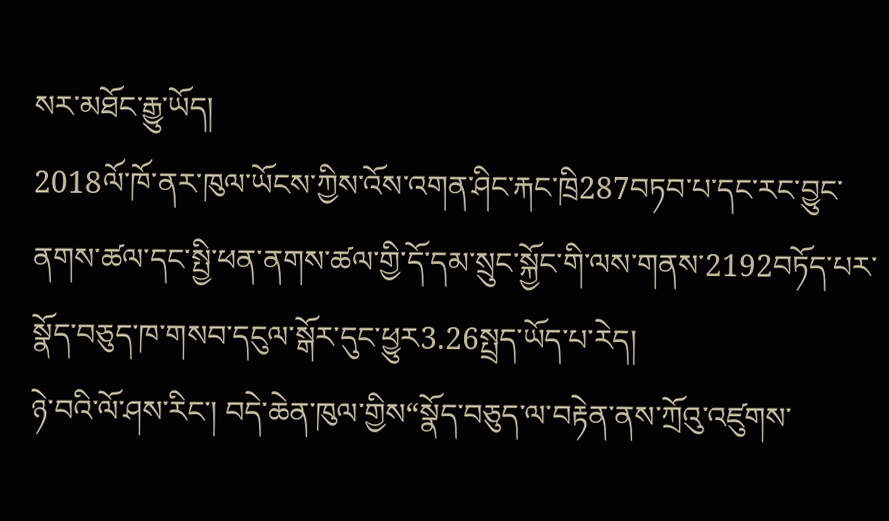སར་མཐོང་རྒྱུ་ཡོད།
2018ལོ་ཁོ་ནར་ཁུལ་ཡོངས་ཀྱིས་འོས་འགན་ཤིང་རྐང་ཁྲི287བཏབ་པ་དང་རང་བྱུང་ནགས་ཚལ་དང་སྤྱི་ཕན་ནགས་ཚལ་གྱི་དོ་དམ་སྲུང་སྐྱོང་གི་ལས་གནས་2192བཏོད་པར་སྣོད་བཅུད་ཁ་གསབ་དངུལ་སྒོར་དུང་ཕྱུར3.26སྤྲད་ཡོད་པ་རེད།
ཉེ་བའི་ལོ་ཤས་རིང་། བདེ་ཆེན་ཁུལ་གྱིས“སྣོད་བཅུད་ལ་བརྟེན་ནས་ཀྲོའུ་འཛུགས་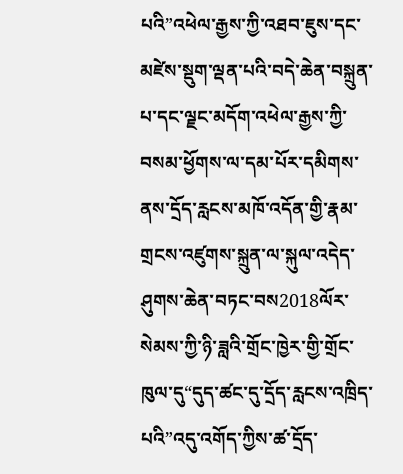པའི”འཕེལ་རྒྱས་ཀྱི་འཐབ་ཇུས་དང་མཛེས་སྡུག་ལྡན་པའི་བདེ་ཆེན་བསྐྲུན་པ་དང་ལྗང་མདོག་འཕེལ་རྒྱས་ཀྱི་བསམ་ཕྱོགས་ལ་དམ་པོར་དམིགས་ནས་དྲོད་རླངས་མཁོ་འདོན་གྱི་རྣམ་གྲངས་འཛུགས་སྐྲུན་ལ་སྐུལ་འདེད་ཤུགས་ཆེན་བཏང་བས2018ལོར་སེམས་ཀྱི་ཉི་ཟླའི་གྲོང་ཁྱེར་གྱི་གྲོང་ཁུལ་དུ“དུད་ཚང་དུ་དྲོད་རླངས་འཁྲིད་པའི”འདུ་འགོད་ཀྱིས་ཚ་དྲོད་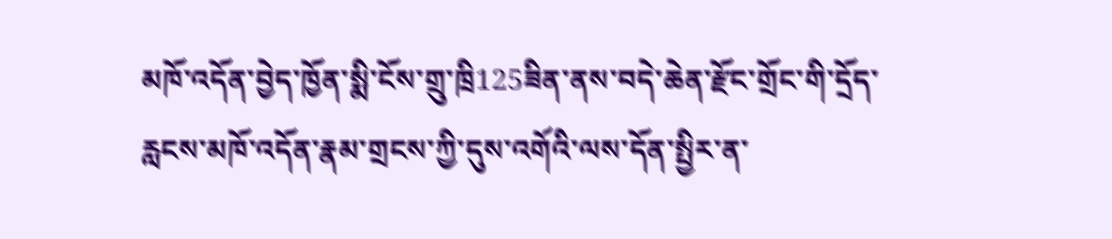མཁོ་འདོན་བྱེད་ཁྱོན་སྨི་ངོས་གྲུ་ཁྲི125ཟིན་ནས་བདེ་ཆེན་རྫོང་གྲོང་གི་དྲོད་རླངས་མཁོ་འདོན་རྣམ་གྲངས་ཀྱི་དུས་འགོའི་ལས་དོན་སྤྱིར་ན་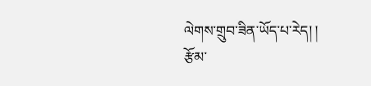ལེགས་གྲུབ་ཟིན་ཡོད་པ་རེད། །
རྩོམ་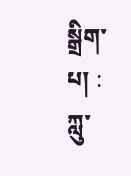སྒྲིག་པ། : ཀླུ་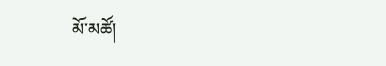མོ་མཚོ།